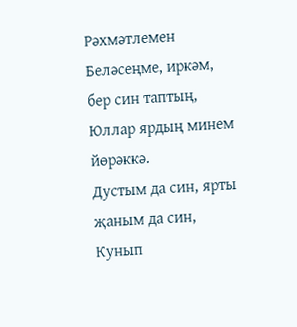Рәхмәтлемен
Беләсеңме, иркәм, бер син таптың,
Юллар ярдың минем йөрәккә.
Дустым да син, ярты җаным да син,
Кунып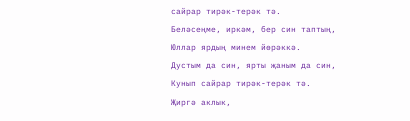сайрар тирәк-терәк тә.
Беләсеңме, иркәм, бер син таптың,
Юллар ярдың минем йөрәккә.
Дустым да син, ярты җаным да син,
Кунып сайрар тирәк-терәк тә.
Җиргә аклык,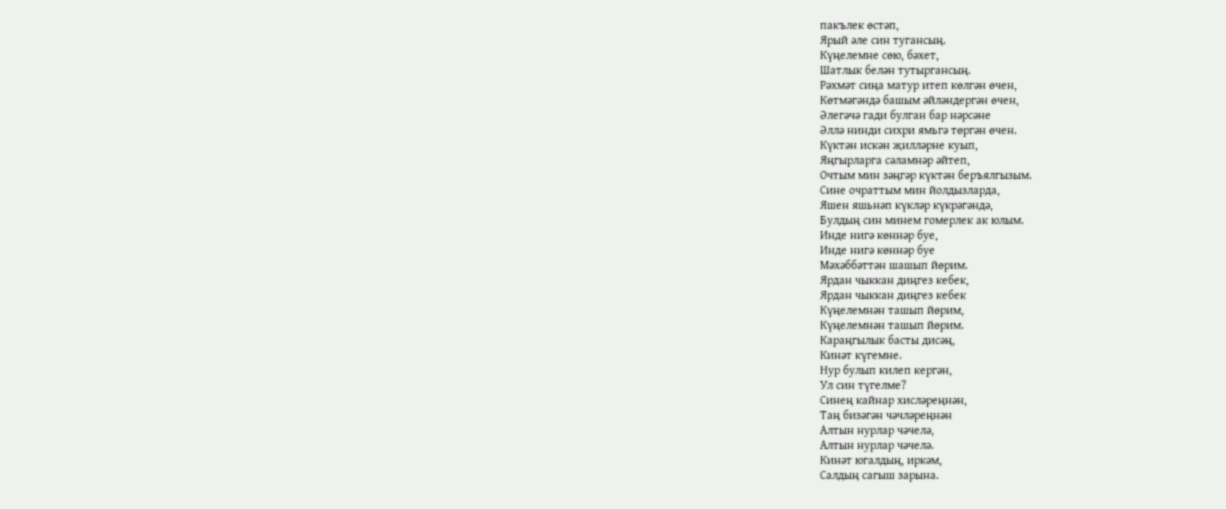пакълек өстәп,
Ярый әле син тугансың.
Күңелемне сөю, бәхет,
Шатлык белән тутыргансың.
Рәхмәт сиңа матур итеп көлгән өчен,
Көтмәгәндә башым әйләндергән өчен,
Әлегәчә гади булган бар нәрсәне
Әллә нинди сихри ямьгә төргән өчен.
Күктән искән җилләрне куып,
Яңгырларга сәламнәр әйтеп,
Очтым мин зәңгәр күктән беръялгызым.
Сине очраттым мин йолдызларда,
Яшен яшьнәп күкләр күкрәгәндә,
Булдың син минем гомерлек ак юлым.
Инде нигә көннәр буе,
Инде нигә көннәр буе
Мәхәббәттән шашып йөрим.
Ярдан чыккан диңгез кебек,
Ярдан чыккан диңгез кебек
Күңелемнән ташып йөрим,
Күңелемнән ташып йөрим.
Караңгылык басты дисәң,
Кинәт күгемне.
Нур булып килеп кергән,
Ул син түгелме?
Синең кайнар хисләреңнән,
Таң бизәгән чәчләреңнән
Алтын нурлар чәчелә,
Алтын нурлар чәчелә.
Кинәт югалдың, иркәм,
Салдың сагыш зарына.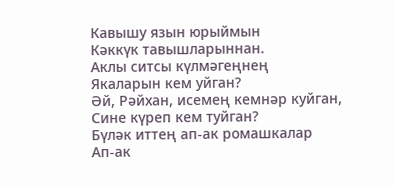Кавышу язын юрыймын
Кәккүк тавышларыннан.
Аклы ситсы күлмәгеңнең
Якаларын кем уйган?
Әй, Рәйхан, исемең кемнәр куйган,
Сине күреп кем туйган?
Бүләк иттең ап-ак ромашкалар
Ап-ак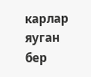карлар яуган бер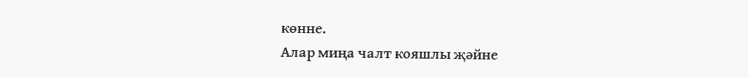көнне.
Алар миңа чалт кояшлы җәйне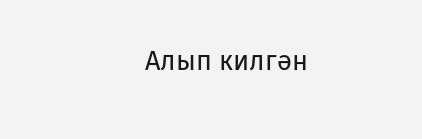Алып килгән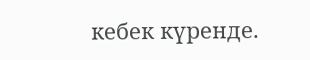кебек күренде.